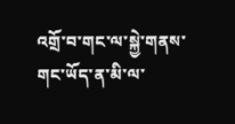འགྲོ་བ་གང་ལ་སྐྱེ་གནས་གང་ཡོད་ན་མི་ལ་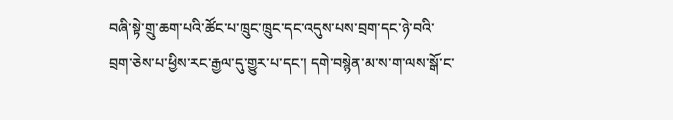བཞི་སྟེ་གྲུ་ཆག་པའི་ཚོང་པ་ཁྲུང་ཁྲུང་དང་འདུས་པས་བྲག་དང་ཉེ་བའི་བྲག་ཅེས་པ་ཕྱིས་རང་རྒྱལ་དུ་གྱུར་པ་དང་། དགེ་བསྙེན་མ་ས་ག་ལས་སྒོ་ང་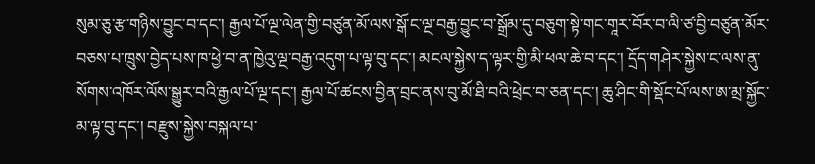སུམ་ཅུ་རྩ་གཉིས་བྱུང་བ་དང་། རྒྱལ་པོ་ལྔ་ལེན་གྱི་བཙུན་མོ་ལས་སྒོ་ང་ལྔ་བརྒྱ་བྱུང་བ་སྒྲོམ་དུ་བཅུག་སྟེ་གང་གཱར་བོར་བ་ལི་ཙ་བྱི་བཙུན་མོར་བཅས་པ་ཁྲུས་བྱེད་པས་ཁ་ཕྱེ་བ་ན་ཁྱེའུ་ལྔ་བརྒྱ་འདུག་པ་ལྟ་བུ་དང་། མངལ་སྐྱེས་ད་ལྟར་གྱི་མི་ཕལ་ཆེ་བ་དང་། དྲོད་གཤེར་སྐྱེས་ང་ལས་ནུ་སོགས་འཁོར་ལོས་སྒྱུར་བའི་རྒྱལ་པོ་ལྔ་དང་། རྒྱལ་པོ་ཚངས་བྱིན་བྲང་ནས་བུ་མོ་ཐི་བའི་ཕྲེང་བ་ཅན་དང་། ཆུ་ཤིང་གི་སྡོང་པོ་ལས་ཨ་མྲ་སྐྱོང་མ་ལྟ་བུ་དང་། བརྫུས་སྐྱེས་བསྐལ་པ་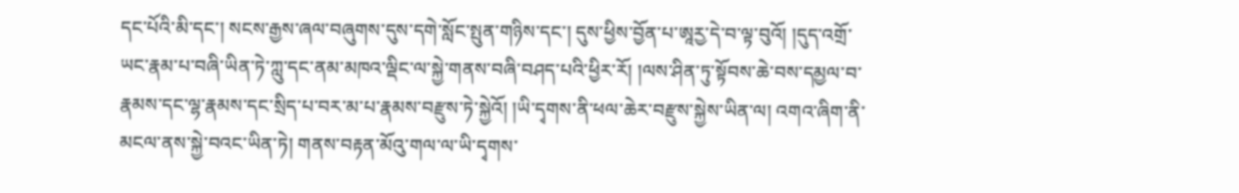དང་པོའི་མི་དང་། སངས་རྒྱས་ཞལ་བཞུགས་དུས་དགེ་སློང་སྤུན་གཉིས་དང་། དུས་ཕྱིས་བྱོན་པ་ཨཱརྱ་དེ་བ་ལྟ་བུའོ། །དུད་འགྲོ་ཡང་རྣམ་པ་བཞི་ཡིན་ཏེ་ཀླུ་དང་ནམ་མཁའ་ལྡིང་ལ་སྐྱེ་གནས་བཞི་བཤད་པའི་ཕྱིར་རོ། །ལས་ཤིན་ཏུ་སྟོབས་ཆེ་བས་དམྱལ་བ་རྣམས་དང་ལྷ་རྣམས་དང་སྲིད་པ་བར་མ་པ་རྣམས་བརྫུས་ཏེ་སྐྱེའོ། །ཡི་དྭགས་ནི་ཕལ་ཆེར་བརྫུས་སྐྱེས་ཡིན་ལ། འགའ་ཞིག་ནི་མངལ་ནས་སྐྱེ་བའང་ཡིན་ཏེ། གནས་བརྟན་མོའུ་གལ་ལ་ཡི་དྭགས་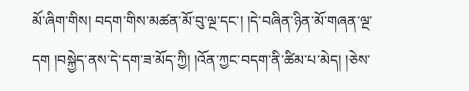མོ་ཞིག་གིས། བདག་གིས་མཚན་མོ་བུ་ལྔ་དང་། །དེ་བཞིན་ཉིན་མོ་གཞན་ལྔ་དག །བསྐྱེད་ནས་དེ་དག་ཟ་མོད་ཀྱི། །འོན་ཀྱང་བདག་ནི་ཚིམ་པ་མེད། །ཅེས་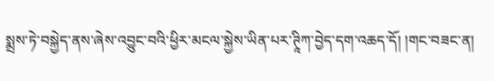སྨྲས་ཏེ་བསྐྱེད་ནས་ཞེས་འབྱུང་བའི་ཕྱིར་མངལ་སྐྱེས་ཡིན་པར་ཊཱིཀ་བྱེད་དག་འཆད་དོ། །གང་བཟང་ན།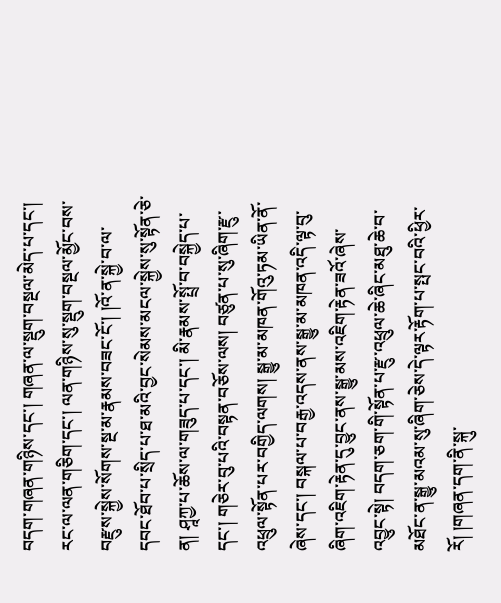བདག་གཞན་གཉིས་དང་། གཞན་ལ་སྡུག་བསྔལ་མེད་པ་དང་། རང་ལ་ལན་གཅིག་དང་། ལན་གཉིས་སུ་སྡུག་བསྔལ་མྱོང་བས་བརྫུས་སྐྱེས་སོགས་སྔ་མ་རྣམས་བཟང་ངོ་། །འོ་ན་སྐྱེ་བ་ལ་དབང་ཐོབ་པ་སྲིད་པ་ཐ་མའི་བྱང་སེམས་མངལ་སྐྱེས་སུ་སྟོན་ཅེ་ན། ཤཱཀྱ་པ་ཆོས་ལ་གཟུད་པ་དང་། མི་རྣམས་སྤྲོ་བ་བསྐྱེད་པ་དང་། གཅེར་བུ་པའི་བསྟན་བཅོས་ལས། བཙུན་པ་སུ་ཞིག་རྫུ་འཕྲུལ་སྟོན་པར་བགྱིད་ལགས། སྒྱུ་མ་མཁན་གོའུ་ཏམ་ཡིན་ནོ་ཞེས་དང་། བསྐལ་པ་བརྒྱ་འདས་ནས་སྒྱུ་མ་མཁན་འདི་ལྟ་བུ་ཞིག་འཇིག་རྟེན་དུ་བྱུང་ནས་སྒྱུ་མས་འཇིག་རྟེན་ཟའོ་ཞེས་འབྱུང་སྟེ། བདག་ཅག་གི་སྟོན་པ་རྫུ་འཕྲུལ་ཆེ་ཞིང་མཐུ་ཆེ་བ་མཐོང་ན་སྒྱུ་མའམ་སུ་ཞིག་ཅེས་དེ་ལྟར་རྟོག་པ་སྤང་བའི་ཕྱིར་རོ། །གཞན་དག་ནི་སྐུ་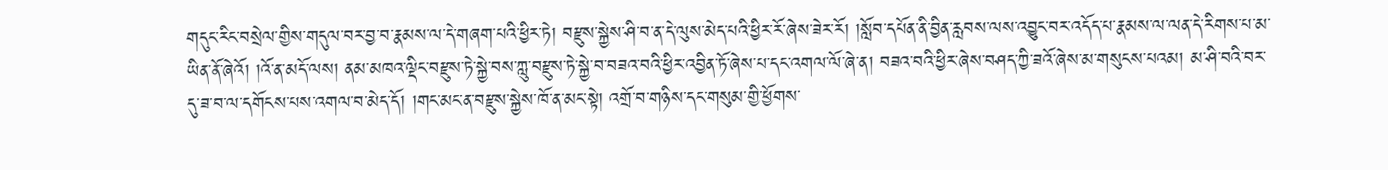གདུང་རིང་བསྲེལ་གྱིས་གདུལ་བར་བྱ་བ་རྣམས་ལ་དེ་གཞག་པའི་ཕྱིར་ཏེ། བརྫུས་སྐྱེས་ཤི་བ་ན་དེ་ལུས་མེད་པའི་ཕྱིར་རོ་ཞེས་ཟེར་རོ། །སློབ་དཔོན་ནི་བྱིན་རླབས་ལས་འབྱུང་བར་འདོད་པ་རྣམས་ལ་ལན་དེ་རིགས་པ་མ་ཡིན་ནོ་ཞེའོ། །འོ་ན་མདོ་ལས། ནམ་མཁའ་ལྡིང་བརྫུས་ཏེ་སྐྱེ་བས་ཀླུ་བརྫུས་ཏེ་སྐྱེ་བ་བཟའ་བའི་ཕྱིར་འབྱིན་ཏོ་ཞེས་པ་དང་འགལ་ལོ་ཞེ་ན། བཟའ་བའི་ཕྱིར་ཞེས་བཤད་ཀྱི་ཟའོ་ཞེས་མ་གསུངས་པའམ། མ་ཤི་བའི་བར་དུ་ཟ་བ་ལ་དགོངས་པས་འགལ་བ་མེད་དོ། །གང་མང་ན་བརྫུས་སྐྱེས་ཁོ་ན་མང་སྟེ། འགྲོ་བ་གཉིས་དང་གསུམ་གྱི་ཕྱོགས་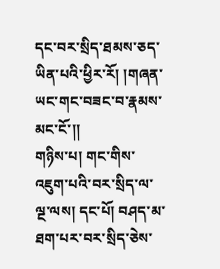དང་བར་སྲིད་ཐམས་ཅད་ཡིན་པའི་ཕྱིར་རོ། །གཞན་ཡང་གང་བཟང་བ་རྣམས་མང་ངོ་།།
གཉིས་པ། གང་གིས་འཇུག་པའི་བར་སྲིད་ལ་ལྔ་ལས། དང་པོ། བཤད་མ་ཐག་པར་བར་སྲིད་ཅེས་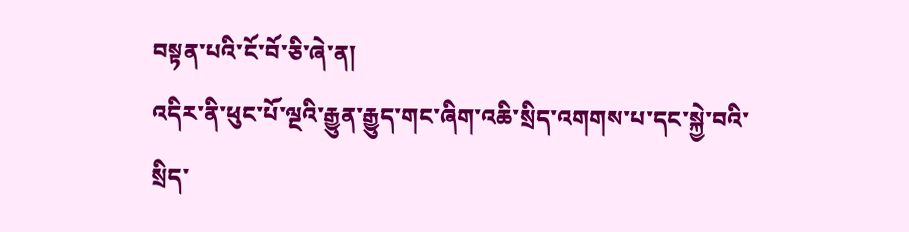བསྟན་པའི་ངོ་བོ་ཅི་ཞེ་ན།
འདིར་ནི་ཕུང་པོ་ལྔའི་རྒྱུན་རྒྱུད་གང་ཞིག་འཆི་སྲིད་འགགས་པ་དང་སྐྱེ་བའི་སྲིད་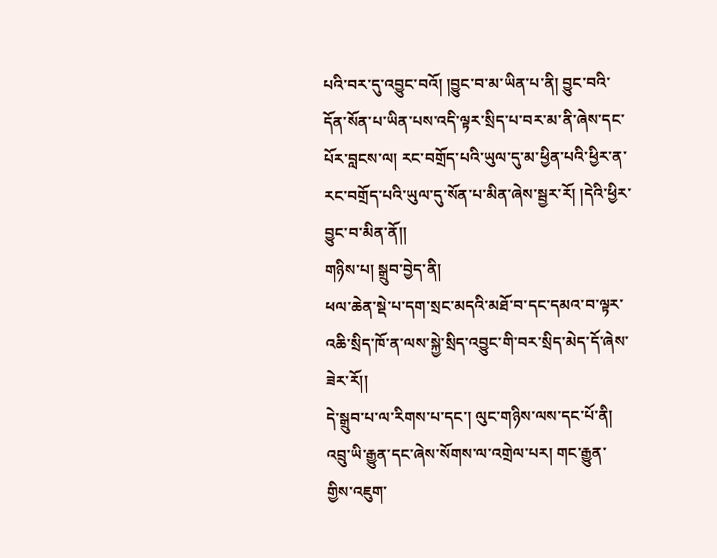པའི་བར་དུ་འབྱུང་བའོ། །བྱུང་བ་མ་ཡིན་པ་ནི། བྱུང་བའི་དོན་སོན་པ་ཡིན་པས་འདི་ལྟར་སྲིད་པ་བར་མ་ནི་ཞེས་དང་པོར་བླངས་ལ། རང་བགྲོད་པའི་ཡུལ་དུ་མ་ཕྱིན་པའི་ཕྱིར་ན་རང་བགྲོད་པའི་ཡུལ་དུ་སོན་པ་མིན་ཞེས་སྦྱར་རོ། །དེའི་ཕྱིར་བྱུང་བ་མིན་ནོ།།
གཉིས་པ། སྒྲུབ་བྱེད་ནི།
ཕལ་ཆེན་སྡེ་པ་དག་སྲང་མདའི་མཐོ་བ་དང་དམའ་བ་ལྟར་འཆི་སྲིད་ཁོ་ན་ལས་སྐྱེ་སྲིད་འབྱུང་གི་བར་སྲིད་མེད་དོ་ཞེས་ཟེར་རོ།།
དེ་སྒྲུབ་པ་ལ་རིགས་པ་དང་། ལུང་གཉིས་ལས་དང་པོ་ནི།
འབྲུ་ཡི་རྒྱུན་དང་ཞེས་སོགས་ལ་འགྲེལ་པར། གང་རྒྱུན་གྱིས་འཇུག་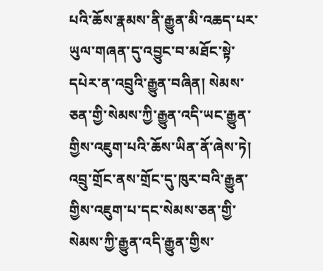པའི་ཆོས་རྣམས་ནི་རྒྱུན་མི་འཆད་པར་ཡུལ་གཞན་དུ་འབྱུང་བ་མཐོང་སྟེ་དཔེར་ན་འབྲུའི་རྒྱུན་བཞིན། སེམས་ཅན་གྱི་སེམས་ཀྱི་རྒྱུན་འདི་ཡང་རྒྱུན་གྱིས་འཇུག་པའི་ཆོས་ཡིན་ནོ་ཞེས་ཏེ། འབྲུ་གྲོང་ནས་གྲོང་དུ་ཁུར་བའི་རྒྱུན་གྱིས་འཇུག་པ་དང་སེམས་ཅན་གྱི་སེམས་ཀྱི་རྒྱུན་འདི་རྒྱུན་གྱིས་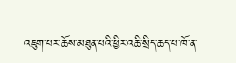འཇུག་པར་ཆོས་མཐུན་པའི་ཕྱིར་འཆི་སྲིད་ཆད་པ་ཁོ་ན་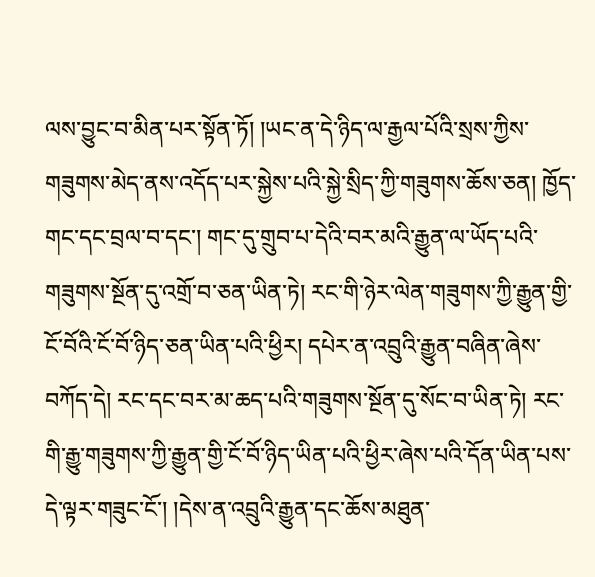ལས་བྱུང་བ་མིན་པར་སྟོན་ཏོ། །ཡང་ན་དེ་ཉིད་ལ་རྒྱལ་པོའི་སྲས་ཀྱིས་གཟུགས་མེད་ནས་འདོད་པར་སྐྱེས་པའི་སྐྱེ་སྲིད་ཀྱི་གཟུགས་ཆོས་ཅན། ཁྱོད་གང་དང་བྲལ་བ་དང་། གང་དུ་གྲུབ་པ་དེའི་བར་མའི་རྒྱུན་ལ་ཡོད་པའི་གཟུགས་སྔོན་དུ་འགྲོ་བ་ཅན་ཡིན་ཏེ། རང་གི་ཉེར་ལེན་གཟུགས་ཀྱི་རྒྱུན་གྱི་ངོ་བོའི་ངོ་བོ་ཉིད་ཅན་ཡིན་པའི་ཕྱིར། དཔེར་ན་འབྲུའི་རྒྱུན་བཞིན་ཞེས་བཀོད་དེ། རང་དང་བར་མ་ཆད་པའི་གཟུགས་སྔོན་དུ་སོང་བ་ཡིན་ཏེ། རང་གི་རྒྱུ་གཟུགས་ཀྱི་རྒྱུན་གྱི་ངོ་བོ་ཉིད་ཡིན་པའི་ཕྱིར་ཞེས་པའི་དོན་ཡིན་པས་དེ་ལྟར་གཟུང་ངོ་། །དེས་ན་འབྲུའི་རྒྱུན་དང་ཆོས་མཐུན་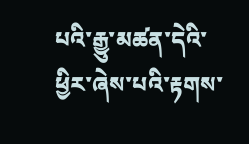པའི་རྒྱུ་མཚན་དེའི་ཕྱིར་ཞེས་པའི་རྟགས་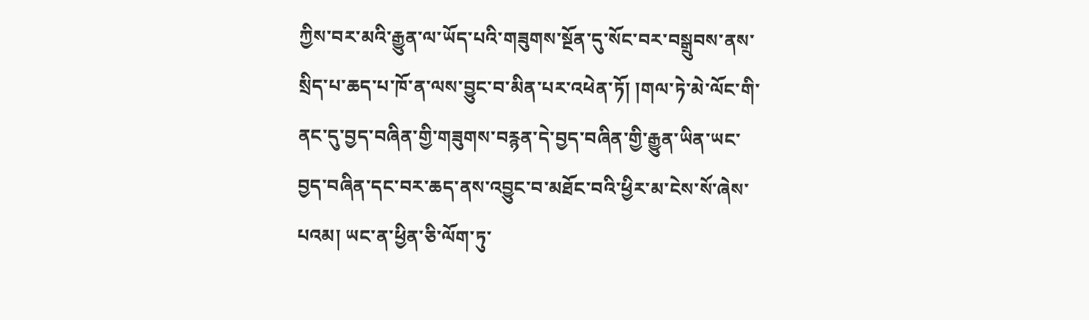ཀྱིས་བར་མའི་རྒྱུན་ལ་ཡོད་པའི་གཟུགས་སྔོན་དུ་སོང་བར་བསྒྲུབས་ནས་སྲིད་པ་ཆད་པ་ཁོ་ན་ལས་བྱུང་བ་མིན་པར་འཕེན་ཏོ། །གལ་ཏེ་མེ་ལོང་གི་ནང་དུ་བྱད་བཞིན་གྱི་གཟུགས་བརྙན་དེ་བྱད་བཞིན་གྱི་རྒྱུན་ཡིན་ཡང་བྱད་བཞིན་དང་བར་ཆད་ནས་འབྱུང་བ་མཐོང་བའི་ཕྱིར་མ་ངེས་སོ་ཞེས་པའམ། ཡང་ན་ཕྱིན་ཅི་ལོག་ཏུ་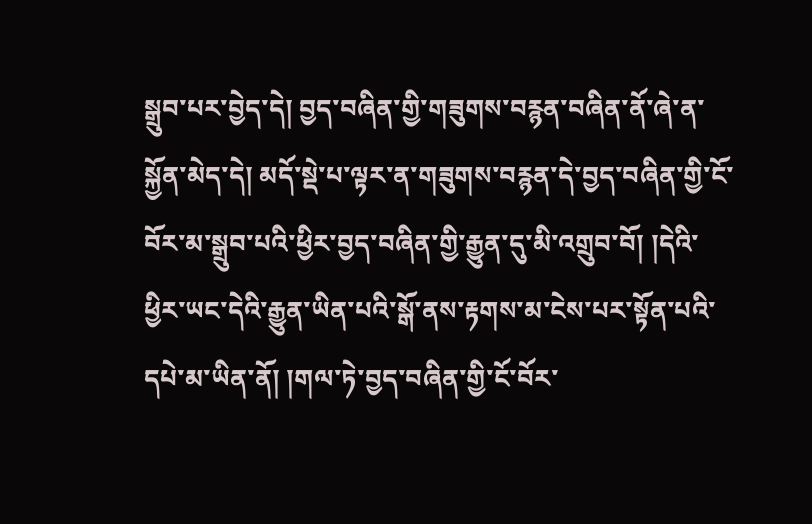སྒྲུབ་པར་བྱེད་དེ། བྱད་བཞིན་གྱི་གཟུགས་བརྙན་བཞིན་ནོ་ཞེ་ན་སྐྱོན་མེད་དེ། མདོ་སྡེ་པ་ལྟར་ན་གཟུགས་བརྙན་དེ་བྱད་བཞིན་གྱི་ངོ་བོར་མ་སྒྲུབ་པའི་ཕྱིར་བྱད་བཞིན་གྱི་རྒྱུན་དུ་མི་འགྲུབ་བོ། །དེའི་ཕྱིར་ཡང་དེའི་རྒྱུན་ཡིན་པའི་སྒོ་ནས་རྟགས་མ་ངེས་པར་སྟོན་པའི་དཔེ་མ་ཡིན་ནོ། །གལ་ཏེ་བྱད་བཞིན་གྱི་ངོ་བོར་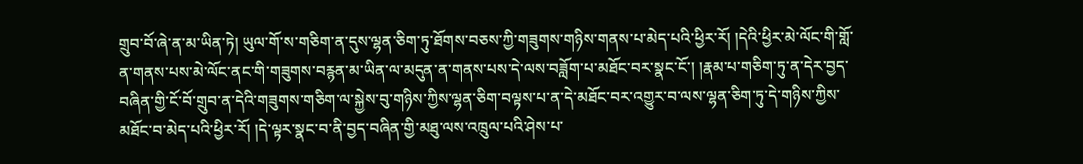གྲུབ་བོ་ཞེ་ན་མ་ཡིན་ཏེ། ཡུལ་གོ་ས་གཅིག་ན་དུས་ལྷན་ཅིག་ཏུ་ཐོགས་བཅས་ཀྱི་གཟུགས་གཉིས་གནས་པ་མེད་པའི་ཕྱིར་རོ། །དེའི་ཕྱིར་མེ་ལོང་གི་གློ་ན་གནས་པས་མེ་ལོང་ནང་གི་གཟུགས་བརྙན་མ་ཡིན་ལ་མདུན་ན་གནས་པས་དེ་ལས་བཟློག་པ་མཐོང་བར་སྣང་ངོ་། །རྣམ་པ་གཅིག་ཏུ་ན་དེར་བྱད་བཞིན་གྱི་ངོ་བོ་གྲུབ་ན་དེའི་གཟུགས་གཅིག་ལ་སྐྱེས་བུ་གཉིས་ཀྱིས་ལྷན་ཅིག་བལྟས་པ་ན་དེ་མཐོང་བར་འགྱུར་བ་ལས་ལྷན་ཅིག་ཏུ་དེ་གཉིས་ཀྱིས་མཐོང་བ་མེད་པའི་ཕྱིར་རོ། །དེ་ལྟར་སྣང་བ་ནི་བྱད་བཞིན་གྱི་མཐུ་ལས་འཁྲུལ་པའི་ཤེས་པ་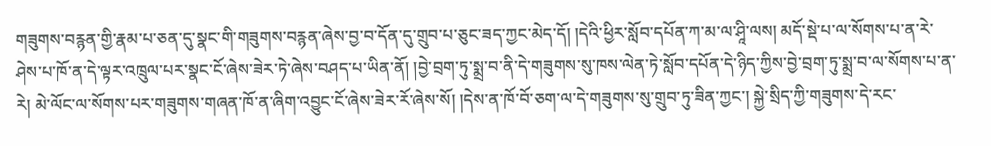གཟུགས་བརྙན་གྱི་རྣམ་པ་ཅན་དུ་སྣང་གི་གཟུགས་བརྙན་ཞེས་བྱ་བ་དོན་དུ་གྲུབ་པ་ཅུང་ཟད་ཀྱང་མེད་དོ། །དེའི་ཕྱིར་སློབ་དཔོན་ཀ་མ་ལ་ཤཱི་ལས། མདོ་སྡེ་པ་ལ་སོགས་པ་ན་རེ་ཤེས་པ་ཁོ་ན་དེ་ལྟར་འཁྲུལ་པར་སྣང་ངོ་ཞེས་ཟེར་ཏེ་ཞེས་བཤད་པ་ཡིན་ནོ། །བྱེ་བྲག་ཏུ་སྨྲ་བ་ནི་དེ་གཟུགས་སུ་ཁས་ལེན་ཏེ་སློབ་དཔོན་དེ་ཉིད་ཀྱིས་བྱེ་བྲག་ཏུ་སྨྲ་བ་ལ་སོགས་པ་ན་རེ། མེ་ལོང་ལ་སོགས་པར་གཟུགས་གཞན་ཁོ་ན་ཞིག་འབྱུང་ངོ་ཞེས་ཟེར་རོ་ཞེས་སོ། །དེས་ན་ཁོ་བོ་ཅག་ལ་དེ་གཟུགས་སུ་གྲུབ་ཏུ་ཟིན་ཀྱང་། སྐྱེ་སྲིད་ཀྱི་གཟུགས་དེ་རང་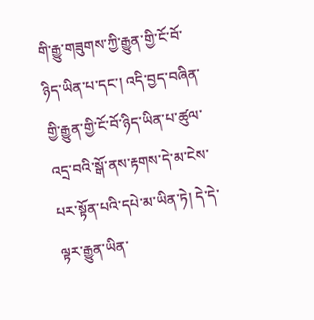གི་རྒྱུ་གཟུགས་ཀྱི་རྒྱུན་གྱི་ངོ་བོ་ཉིད་ཡིན་པ་དང་། འདི་བྱད་བཞིན་གྱི་རྒྱུན་གྱི་ངོ་བོ་ཉིད་ཡིན་པ་ཚུལ་འདྲ་བའི་སྒོ་ནས་རྟགས་དེ་མ་ངེས་པར་སྟོན་པའི་དཔེ་མ་ཡིན་ཏེ། དེ་དེ་ལྟར་རྒྱུན་ཡིན་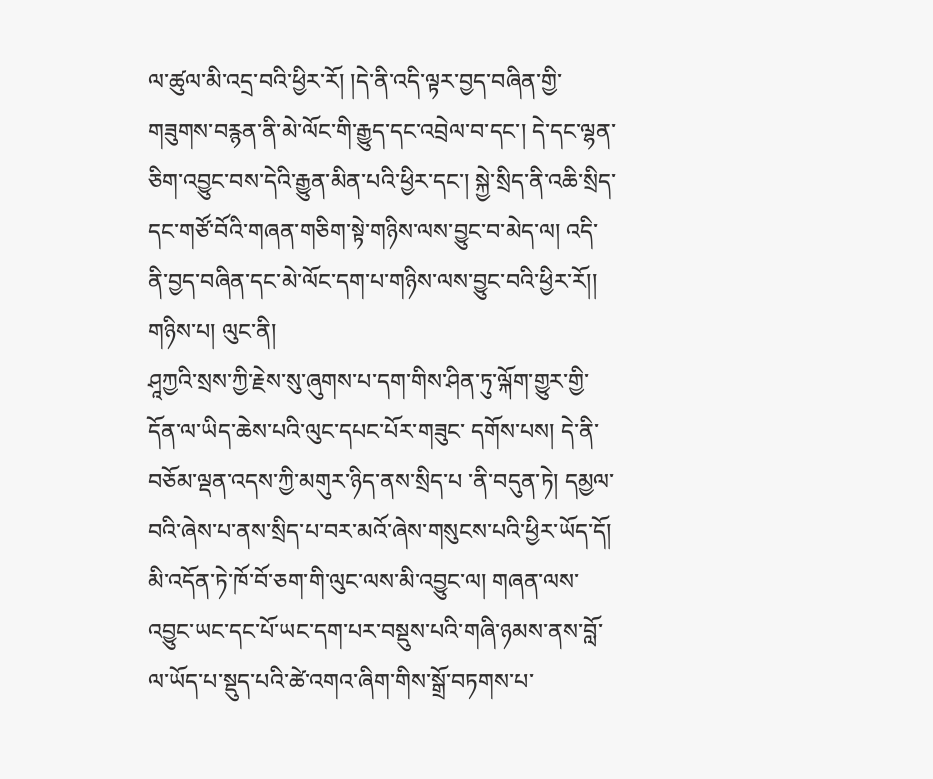ལ་ཚུལ་མི་འདྲ་བའི་ཕྱིར་རོ། །དེ་ནི་འདི་ལྟར་བྱད་བཞིན་གྱི་གཟུགས་བརྙན་ནི་མེ་ལོང་གི་རྒྱུད་དང་འབྲེལ་བ་དང་། དེ་དང་ལྷན་ཅིག་འབྱུང་བས་དེའི་རྒྱུན་མིན་པའི་ཕྱིར་དང་། སྐྱེ་སྲིད་ནི་འཆི་སྲིད་དང་གཙོ་བོའི་གཞན་གཅིག་སྟེ་གཉིས་ལས་བྱུང་བ་མེད་ལ། འདི་ནི་བྱད་བཞིན་དང་མེ་ལོང་དག་པ་གཉིས་ལས་བྱུང་བའི་ཕྱིར་རོ།།
གཉིས་པ། ལུང་ནི།
ཤཱཀྱའི་སྲས་ཀྱི་རྗེས་སུ་ཞུགས་པ་དག་གིས་ཤིན་ཏུ་ལྐོག་གྱུར་གྱི་དོན་ལ་ཡིད་ཆེས་པའི་ལུང་དཔང་པོར་གཟུང་ དགོས་པས། དེ་ནི་བཅོམ་ལྡན་འདས་ཀྱི་མགུར་ཉིད་ནས་སྲིད་པ ་ནི་བདུན་ཏེ། དམྱལ་བའི་ཞེས་པ་ནས་སྲིད་པ་བར་མའོ་ཞེས་གསུངས་པའི་ཕྱིར་ཡོད་དོ། མི་འདོན་ཏེ་ཁོ་བོ་ཅག་གི་ལུང་ལས་མི་འབྱུང་ལ། གཞན་ལས་འབྱུང་ཡང་དང་པོ་ཡང་དག་པར་བསྡུས་པའི་གཞི་ཉམས་ནས་བློ་ལ་ཡོད་པ་སྡུད་པའི་ཚེ་འགའ་ཞིག་གིས་སྒྲོ་བཏགས་པ་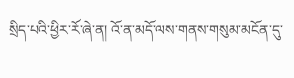སྲིད་པའི་ཕྱིར་རོ་ཞེ་ན། འོ་ན་མདོ་ལས་གནས་གསུམ་མངོན་དུ་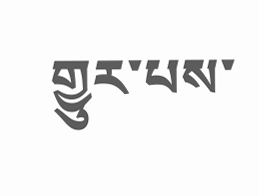གྱུར་པས་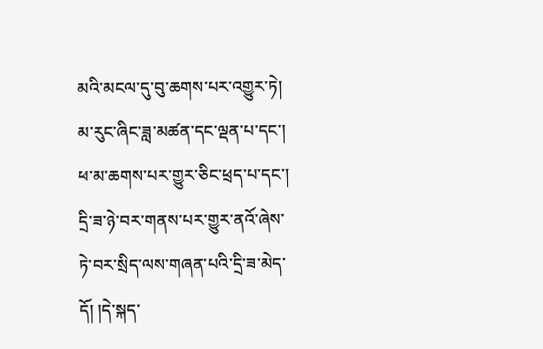མའི་མངལ་དུ་བུ་ཆགས་པར་འགྱུར་ཏེ། མ་རུང་ཞིང་ཟླ་མཚན་དང་ལྡན་པ་དང་། ཕ་མ་ཆགས་པར་གྱུར་ཅིང་ཕྲད་པ་དང་། དྲི་ཟ་ཉེ་བར་གནས་པར་གྱུར་ནའོ་ཞེས་ཏེ་བར་སྲིད་ལས་གཞན་པའི་དྲི་ཟ་མེད་དོ། །དེ་སྐད་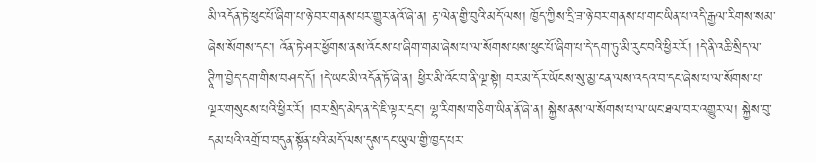མི་འདོན་ཏེ་ཕུང་པོ་ཞིག་པ་ཉེ་བར་གནས་པར་གྱུར་ནའོ་ཞེ་ན། རྟ་ལེན་གྱི་བུའི་མདོ་ལས། ཁྱོད་ཀྱིས་དྲི་ཟ་ཉེ་བར་གནས་པ་གང་ཡིན་པ་འདི་རྒྱལ་རིགས་སམ་ཞེས་སོགས་དང་། འོན་ཏེ་ཤར་ཕྱོགས་ནས་འོངས་པ་ཞིག་གམ་ཞེས་པ་ལ་སོགས་པས་ཕུང་པོ་ཞིག་པ་དེ་དག་ཏུ་མི་རུང་བའི་ཕྱིར་རོ། །དེ་ནི་འཆི་སྲིད་ལ་ཊཱིཀ་བྱེད་དག་གིས་བཤད་དོ། །དེ་ཡང་མི་འདོན་ཏོ་ཞེ་ན། ཕྱིར་མི་འོང་བ་ནི་ལྔ་སྟེ། བར་མ་དོར་ཡོངས་སུ་མྱ་ངན་ལས་འདའ་བ་དང་ཞེས་པ་ལ་སོགས་པ་ལྔར་གསུངས་པའི་ཕྱིར་རོ། །བར་སྲིད་མེད་ན་དེ་ཇི་ལྟར་དྲང་། ལྷ་རིགས་གཅིག་ཡིན་ནོ་ཞེ་ན། སྐྱེས་ནས་ལ་སོགས་པ་ལ་ཡང་ཐལ་བར་འགྱུར་ལ། སྐྱེས་བུ་དམ་པའི་འགྲོ་བ་བདུན་སྟོན་པའི་མདོ་ལས་དུས་དང་ཡུལ་གྱི་ཁྱད་པར་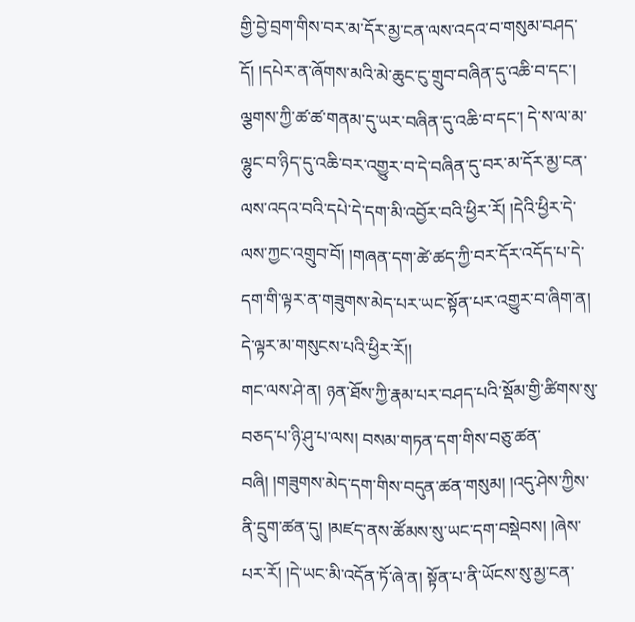གྱི་བྱེ་བྲག་གིས་བར་མ་དོར་མྱ་ངན་ལས་འདའ་བ་གསུམ་བཤད་དོ། །དཔེར་ན་ཞོགས་མའི་མེ་ཆུང་ངུ་གྲུབ་བཞིན་དུ་འཆི་བ་དང་། ལྕགས་ཀྱི་ཚ་ཚ་གནམ་དུ་ཡར་བཞིན་དུ་འཆི་བ་དང་། དེ་ས་ལ་མ་ལྷུང་བ་ཉིད་དུ་འཆི་བར་འགྱུར་བ་དེ་བཞིན་དུ་བར་མ་དོར་མྱ་ངན་ལས་འདའ་བའི་དཔེ་དེ་དག་མི་འབྱོར་བའི་ཕྱིར་རོ། །དེའི་ཕྱིར་དེ་ལས་ཀྱང་འགྲུབ་བོ། །གཞན་དག་ཚེ་ཚད་ཀྱི་བར་དོར་འདོད་པ་དེ་དག་གི་ལྟར་ན་གཟུགས་མེད་པར་ཡང་སྟོན་པར་འགྱུར་བ་ཞིག་ན། དེ་ལྟར་མ་གསུངས་པའི་ཕྱིར་རོ།།
གང་ལས་ཤེ་ན། ཉན་ཐོས་ཀྱི་རྣམ་པར་བཤད་པའི་སྡོམ་གྱི་ཚིགས་སུ་བཅད་པ་ཉི་ཤུ་པ་ལས། བསམ་གཏན་དག་གིས་བཅུ་ཚན་བཞི། །གཟུགས་མེད་དག་གིས་བདུན་ཚན་གསུམ། །འདུ་ཤེས་ཀྱིས་ནི་དྲུག་ཚན་དུ། །མཛད་ནས་ཚོམས་སུ་ཡང་དག་བསྡེབས། །ཞེས་པར་རོ། །དེ་ཡང་མི་འདོན་ཏོ་ཞེ་ན། སྟོན་པ་ནི་ཡོངས་སུ་མྱ་ངན་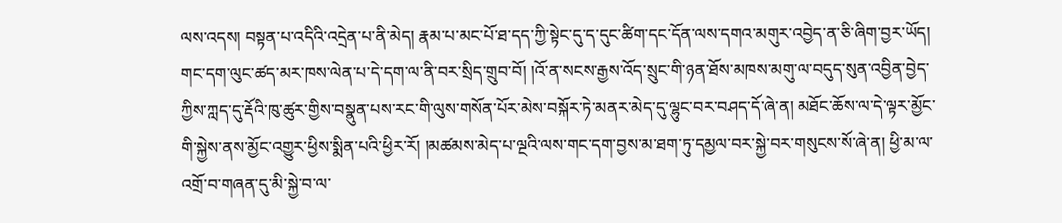ལས་འདས། བསྟན་པ་འདིའི་འདྲེན་པ་ནི་མེད། རྣམ་པ་མང་པོ་ཐ་དད་ཀྱི་སྟེང་དུ་ད་དུང་ཚིག་དང་དོན་ལས་དགའ་མགུར་འབྱེད་ན་ཅི་ཞིག་བྱར་ཡོད། གང་དག་ལུང་ཚད་མར་ཁས་ལེན་པ་དེ་དག་ལ་ནི་བར་སྲིད་གྲུབ་བོ། །འོ་ན་སངས་རྒྱས་འོད་སྲུང་གི་ཉན་ཐོས་མཁས་མགུ་ལ་བདུད་སུན་འབྱིན་བྱེད་ཀྱིས་ཀླད་དུ་རྡོའི་ཁུ་ཚུར་གྱིས་བསྣུན་པས་རང་གི་ལུས་གསོན་པོར་མེས་བསྐོར་ཏེ་མནར་མེད་དུ་ལྷུང་བར་བཤད་དོ་ཞེ་ན། མཐོང་ཆོས་ལ་དེ་ལྟར་མྱོང་གི་སྐྱེས་ནས་མྱོང་འགྱུར་ཕྱིས་སྨིན་པའི་ཕྱིར་རོ། །མཚམས་མེད་པ་ལྔའི་ལས་གང་དག་བྱས་མ་ཐག་ཏུ་དམྱལ་བར་སྐྱེ་བར་གསུངས་སོ་ཞེ་ན། ཕྱི་མ་ལ་འགྲོ་བ་གཞན་དུ་མི་སྐྱེ་བ་ལ་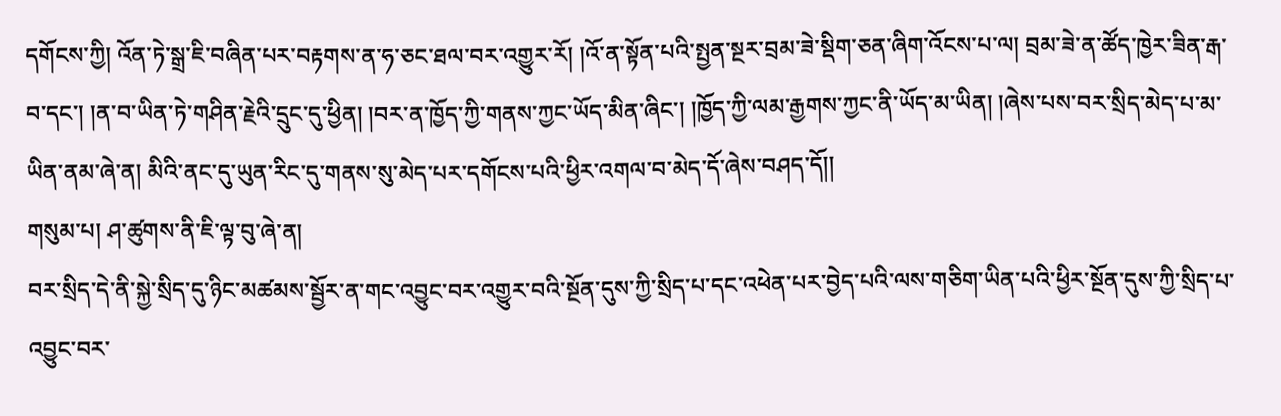དགོངས་ཀྱི། འོན་ཏེ་སྒྲ་ཇི་བཞིན་པར་བརྟགས་ན་ཧ་ཅང་ཐལ་བར་འགྱུར་རོ། །འོ་ན་སྟོན་པའི་སྤྱན་སྔར་བྲམ་ཟེ་སྡིག་ཅན་ཞིག་འོངས་པ་ལ། བྲམ་ཟེ་ན་ཚོད་ཁྱེར་ཟིན་རྒ་བ་དང་། །ན་བ་ཡིན་ཏེ་གཤིན་རྗེའི་དྲུང་དུ་ཕྱིན། །བར་ན་ཁྱོད་ཀྱི་གནས་ཀྱང་ཡོད་མིན་ཞིང་། །ཁྱོད་ཀྱི་ལམ་རྒྱགས་ཀྱང་ནི་ཡོད་མ་ཡིན། །ཞེས་པས་བར་སྲིད་མེད་པ་མ་ཡིན་ནམ་ཞེ་ན། མིའི་ནང་དུ་ཡུན་རིང་དུ་གནས་སུ་མེད་པར་དགོངས་པའི་ཕྱིར་འགལ་བ་མེད་དོ་ཞེས་བཤད་དོ།།
གསུམ་པ། ཤ་ཚུགས་ནི་ཇི་ལྟ་བུ་ཞེ་ན།
བར་སྲིད་དེ་ནི་སྐྱེ་སྲིད་དུ་ཉིང་མཚམས་སྦྱོར་ན་གང་འབྱུང་བར་འགྱུར་བའི་སྔོན་དུས་ཀྱི་སྲིད་པ་དང་འཕེན་པར་བྱེད་པའི་ལས་གཅིག་ཡིན་པའི་ཕྱིར་སྔོན་དུས་ཀྱི་སྲིད་པ་འབྱུང་བར་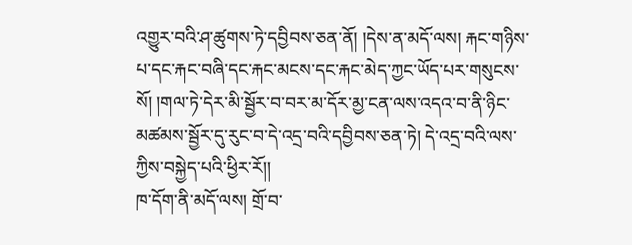འགྱུར་བའི་ཤ་ཚུགས་ཏེ་དབྱིབས་ཅན་ནོ། །དེས་ན་མདོ་ལས། རྐང་གཉིས་པ་དང་རྐང་བཞི་དང་རྐང་མངས་དང་རྐང་མེད་ཀྱང་ཡོད་པར་གསུངས་སོ། །གལ་ཏེ་དེར་མི་སྦྱོར་བ་བར་མ་དོར་མྱ་ངན་ལས་འདའ་བ་ནི་ཉིང་མཚམས་སྦྱོར་དུ་རུང་བ་དེ་འདྲ་བའི་དབྱིབས་ཅན་ཏེ། དེ་འདྲ་བའི་ལས་ཀྱིས་བསྐྱེད་པའི་ཕྱིར་རོ།།
ཁ་དོག་ནི་མདོ་ལས། གྲོ་བ་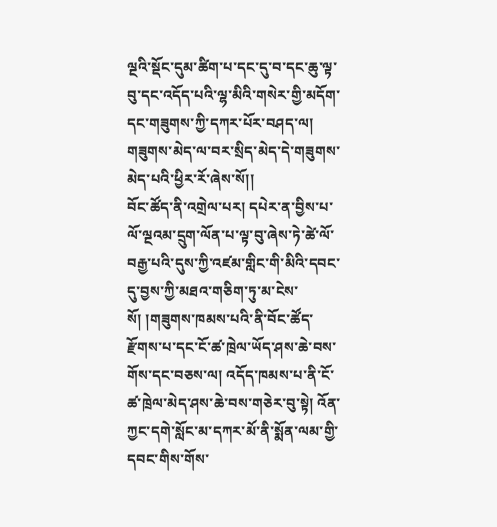ལྔའི་སྡོང་དུམ་ཚིག་པ་དང་དུ་བ་དང་ཆུ་ལྟ་བུ་དང་འདོད་པའི་ལྷ་མིའི་གསེར་གྱི་མདོག་དང་གཟུགས་ཀྱི་དཀར་པོར་བཤད་ལ། གཟུགས་མེད་ལ་བར་སྲིད་མེད་དེ་གཟུགས་མེད་པའི་ཕྱིར་རོ་ཞེས་སོ།།
བོང་ཚོད་ནི་འགྲེལ་པར། དཔེར་ན་བྱིས་པ་ལོ་ལྔའམ་དྲུག་ལོན་པ་ལྟ་བུ་ཞེས་ཏེ་ཚེ་ལོ་བརྒྱ་པའི་དུས་ཀྱི་འཛམ་གླིང་གི་མིའི་དབང་དུ་བྱས་ཀྱི་མཐའ་གཅིག་ཏུ་མ་ངེས་སོ། །གཟུགས་ཁམས་པའི་ནི་བོང་ཚོད་རྫོགས་པ་དང་ངོ་ཚ་ཁྲེལ་ཡོད་ཤས་ཆེ་བས་གོས་དང་བཅས་ལ། འདོད་ཁམས་པ་ནི་ངོ་ཚ་ཁྲེལ་མེད་ཤས་ཆེ་བས་གཅེར་བུ་སྟེ། འོན་ཀྱང་དགེ་སློང་མ་དཀར་མོ་ནི་སྨོན་ལམ་གྱི་དབང་གིས་གོས་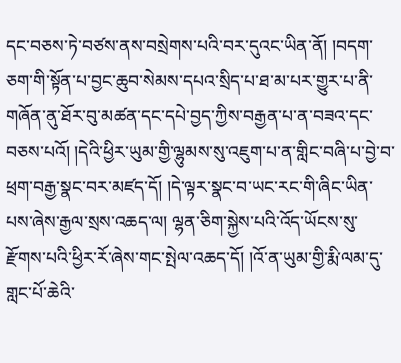དང་བཅས་ཏེ་བཙས་ནས་བསྲེགས་པའི་བར་དུའང་ཡིན་ནོ། །བདག་ཅག་གི་སྟོན་པ་བྱང་ཆུབ་སེམས་དཔའ་སྲིད་པ་ཐ་མ་པར་གྱུར་པ་ནི་གཞོན་ནུ་ཐོར་བུ་མཚན་དང་དཔེ་བྱད་ཀྱིས་བརྒྱན་པ་ན་བཟའ་དང་བཅས་པའོ། །དེའི་ཕྱིར་ཡུམ་གྱི་ལྷུམས་སུ་འཇུག་པ་ན་གླིང་བཞི་པ་བྱེ་བ་ཕྲག་བརྒྱ་སྣང་བར་མཛད་དོ། །དེ་ལྟར་སྣང་བ་ཡང་རང་གི་ཞིང་ཡིན་པས་ཞེས་རྒྱལ་སྲས་འཆད་ལ། ལྷན་ཅིག་སྐྱེས་པའི་འོད་ཡོངས་སུ་རྫོགས་པའི་ཕྱིར་རོ་ཞེས་གང་སྤེལ་འཆད་དོ། །འོ་ན་ཡུམ་གྱི་རྨི་ལམ་དུ་གླང་པོ་ཆེའི་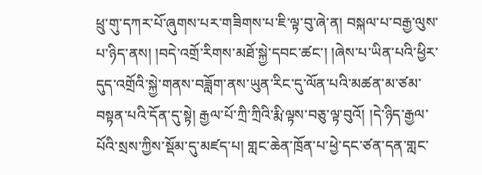ཕྲུ་གུ་དཀར་པོ་ཞུགས་པར་གཟིགས་པ་ཇི་ལྟ་བུ་ཞེ་ན། བསྐལ་པ་བརྒྱ་ལུས་པ་ཉིད་ནས། །བདེ་འགྲོ་རིགས་མཐོ་སྐྱེ་དབང་ཚང་། །ཞེས་པ་ཡིན་པའི་ཕྱིར་དུད་འགྲོའི་སྐྱེ་གནས་བཟློག་ནས་ཡུན་རིང་དུ་ལོན་པའི་མཚན་མ་ཙམ་བསྟན་པའི་དོན་དུ་སྟེ། རྒྱལ་པོ་ཀྲི་ཀྲིའི་རྨི་ལྟས་བཅུ་ལྟ་བུའོ། །དེ་ཉིད་རྒྱལ་པོའི་སྲས་ཀྱིས་སྡོམ་དུ་མཛད་པ། གླང་ཆེན་ཁྲོན་པ་ཕྱེ་དང་ཙན་དན་གླང་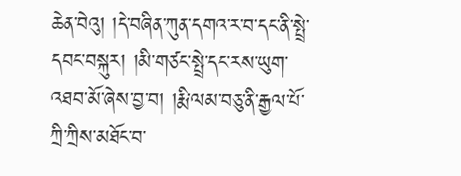ཆེན་བེའུ། །དེ་བཞིན་ཀུན་དགའ་ར་བ་དང་ནི་སྤྲེ་དབང་བསྐུར། །མི་གཙང་སྤྲེ་དང་རས་ཡུག་འཐབ་མོ་ཞེས་བྱ་བ། །རྨི་ལམ་བཅུ་ནི་རྒྱལ་པོ་ཀྲི་ཀྲིས་མཐོང་བ་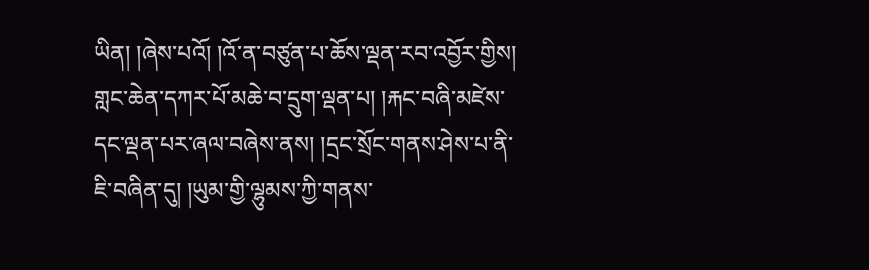ཡིན། །ཞེས་པའོ། །འོ་ན་བཙུན་པ་ཆོས་ལྡན་རབ་འབྱོར་གྱིས། གླང་ཆེན་དཀར་པོ་མཆེ་བ་དྲུག་ལྡན་པ། །རྐང་བཞི་མཛེས་དང་ལྡན་པར་ཞལ་བཞེས་ནས། །དྲང་སྲོང་གནས་ཤེས་པ་ནི་ཇི་བཞིན་དུ། །ཡུམ་གྱི་ལྷུམས་ཀྱི་གནས་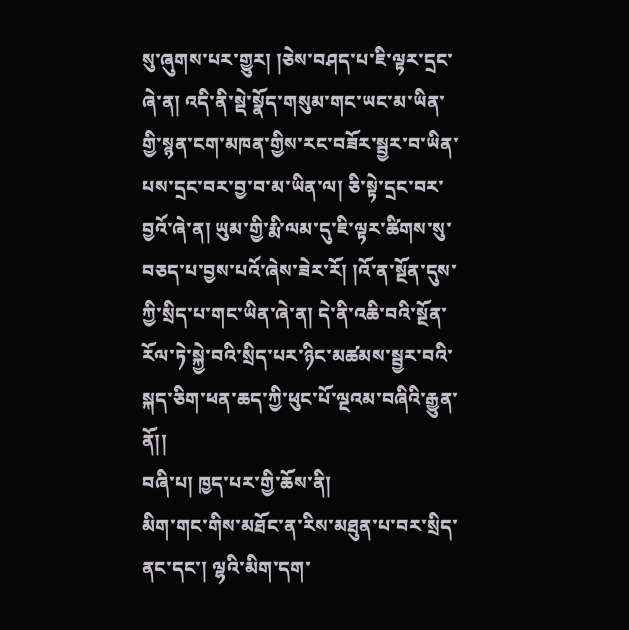སུ་ཞུགས་པར་གྱུར། །ཅེས་བཤད་པ་ཇི་ལྟར་དྲང་ཞེ་ན། འདི་ནི་སྡེ་སྣོད་གསུམ་གང་ཡང་མ་ཡིན་གྱི་སྙན་ངག་མཁན་གྱིས་རང་བཟོར་སྦྱར་བ་ཡིན་པས་དྲང་བར་བྱ་བ་མ་ཡིན་ལ། ཅི་སྟེ་དྲང་བར་བྱའོ་ཞེ་ན། ཡུམ་གྱི་རྨི་ལམ་དུ་ཇི་ལྟར་ཚིགས་སུ་བཅད་པ་བྱས་པའོ་ཞེས་ཟེར་རོ། །འོ་ན་སྔོན་དུས་ཀྱི་སྲིད་པ་གང་ཡིན་ཞེ་ན། དེ་ནི་འཆི་བའི་སྔོན་རོལ་ཏེ་སྐྱེ་བའི་སྲིད་པར་ཉིང་མཚམས་སྦྱར་བའི་སྐད་ཅིག་ཕན་ཆད་ཀྱི་ཕུང་པོ་ལྔའམ་བཞིའི་རྒྱུན་ནོ།།
བཞི་པ། ཁྱད་པར་གྱི་ཆོས་ནི།
མིག་གང་གིས་མཐོང་ན་རིས་མཐུན་པ་བར་སྲིད་ནང་དང་། ལྷའི་མིག་དག་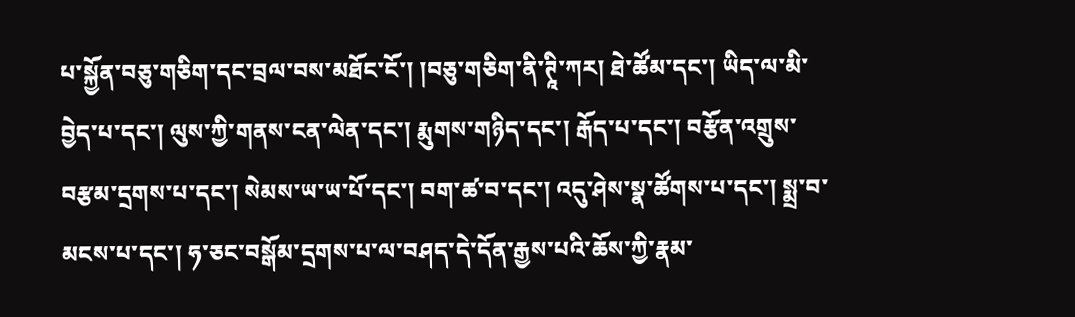པ་སྐྱོན་བཅུ་གཅིག་དང་བྲལ་བས་མཐོང་ངོ་། །བཅུ་གཅིག་ནི་ཊཱི་ཀར། ཐེ་ཚོམ་དང་། ཡིད་ལ་མི་བྱེད་པ་དང་། ལུས་ཀྱི་གནས་ངན་ལེན་དང་། རྨུགས་གཉིད་དང་། རྒོད་པ་དང་། བརྩོན་འགྲུས་བརྩམ་དྲགས་པ་དང་། སེམས་ཡ་ཡ་པོ་དང་། བག་ཚ་བ་དང་། འདུ་ཤེས་སྣ་ཚོགས་པ་དང་། སྨྲ་བ་མངས་པ་དང་། ཧ་ཅང་བསྒོམ་དྲགས་པ་ལ་བཤད་དེ་དོན་རྒྱས་པའི་ཆོས་ཀྱི་རྣམ་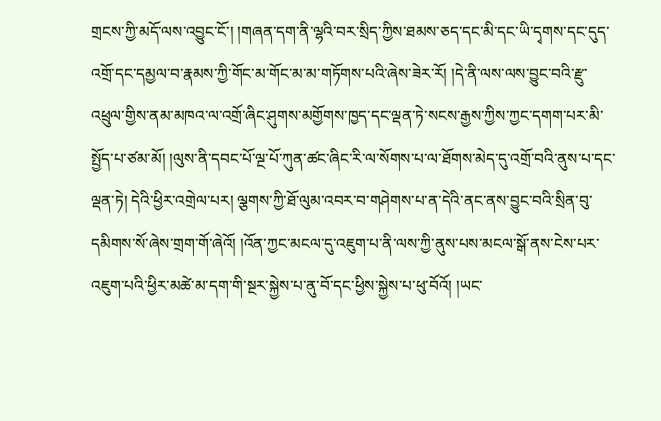གྲངས་ཀྱི་མདོ་ལས་འབྱུང་ངོ་། །གཞན་དག་ནི་ལྷའི་བར་སྲིད་ཀྱིས་ཐམས་ཅད་དང་མི་དང་ཡི་དྭགས་དང་དུད་འགྲོ་དང་དམྱལ་བ་རྣམས་ཀྱི་གོང་མ་གོང་མ་མ་གཏོགས་པའི་ཞེས་ཟེར་རོ། །དེ་ནི་ལས་ལས་བྱུང་བའི་རྫུ་འཕྲུལ་གྱིས་ནམ་མཁའ་ལ་འགྲོ་ཞིང་ཤུགས་མགྱོགས་ཁྱད་དང་ལྡན་ཏེ་སངས་རྒྱས་ཀྱིས་ཀྱང་དགག་པར་མི་སྤྱོད་པ་ཙམ་མོ། །ལུས་ནི་དབང་པོ་ལྔ་པོ་ཀུན་ཚང་ཞིང་རི་ལ་སོགས་པ་ལ་ཐོགས་མེད་དུ་འགྲོ་བའི་ནུས་པ་དང་ལྡན་ཏེ། དེའི་ཕྱིར་འགྲེལ་པར། ལྕགས་ཀྱི་ཐོ་ལུམ་འབར་བ་གཤེགས་པ་ན་དེའི་ནང་ནས་བྱུང་བའི་སྲིན་བུ་དམིགས་སོ་ཞེས་གྲག་གོ་ཞེའོ། །འོན་ཀྱང་མངལ་དུ་འཇུག་པ་ནི་ལས་ཀྱི་ནུས་པས་མངལ་སྒོ་ནས་ངེས་པར་འཇུག་པའི་ཕྱིར་མཚེ་མ་དག་གི་སྔར་སྐྱེས་པ་ནུ་བོ་དང་ཕྱིས་སྐྱེས་པ་ཕུ་བོའོ། །ཡང་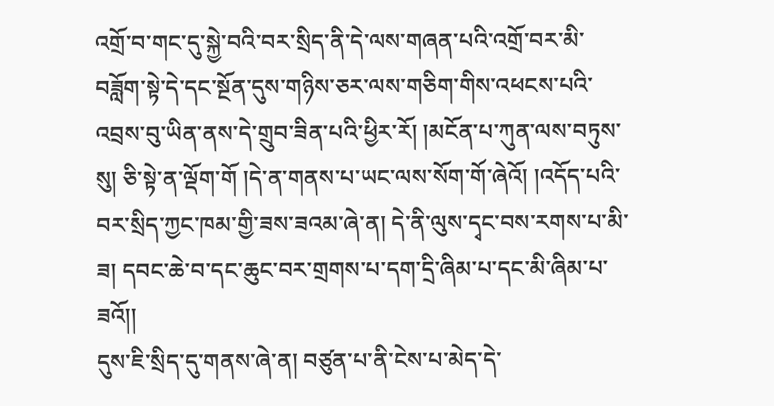འགྲོ་བ་གང་དུ་སྐྱེ་བའི་བར་སྲིད་ནི་དེ་ལས་གཞན་པའི་འགྲོ་བར་མི་བཟློག་སྟེ་དེ་དང་སྔོན་དུས་གཉིས་ཅར་ལས་གཅིག་གིས་འཕངས་པའི་འབྲས་བུ་ཡིན་ནས་དེ་གྲུབ་ཟིན་པའི་ཕྱིར་རོ། །མངོན་པ་ཀུན་ལས་བཏུས་སུ། ཅི་སྟེ་ན་ལྡོག་གོ །དེ་ན་གནས་པ་ཡང་ལས་སོག་གོ་ཞེའོ། །འདོད་པའི་བར་སྲིད་ཀྱང་ཁམ་གྱི་ཟས་ཟའམ་ཞེ་ན། དེ་ནི་ལུས་དྭང་བས་རགས་པ་མི་ཟ། དབང་ཆེ་བ་དང་ཆུང་བར་གྲགས་པ་དག་དྲི་ཞིམ་པ་དང་མི་ཞིམ་པ་ཟའོ།།
དུས་ཇི་སྲིད་དུ་གནས་ཞེ་ན། བཙུན་པ་ནི་ངེས་པ་མེད་དེ་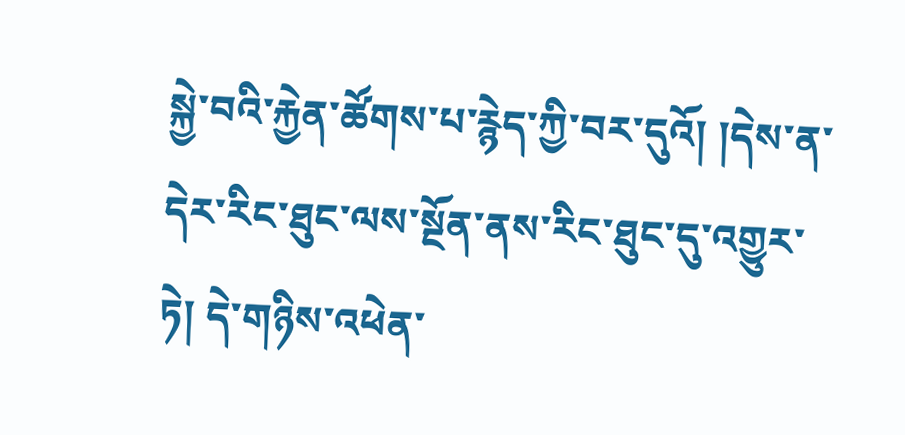སྐྱེ་བའི་རྐྱེན་ཚོགས་པ་རྙེད་ཀྱི་བར་དུའོ། །དེས་ན་དེར་རིང་ཐུང་ལས་སྔོན་ནས་རིང་ཐུང་དུ་འགྱུར་ཏེ། དེ་གཉིས་འཕེན་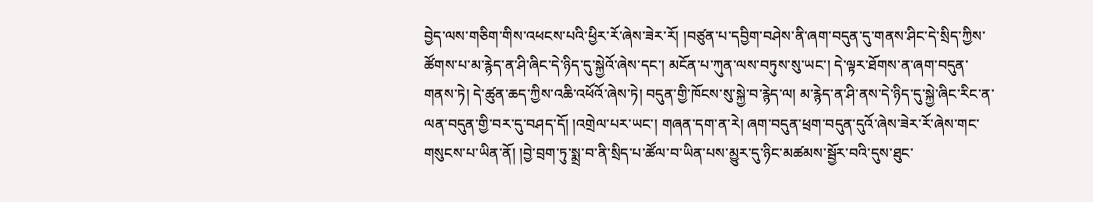བྱེད་ལས་གཅིག་གིས་འཕངས་པའི་ཕྱིར་རོ་ཞེས་ཟེར་རོ། །བཙུན་པ་དབྱིག་བཤེས་ནི་ཞག་བདུན་དུ་གནས་ཤིང་དེ་སྲིད་ཀྱིས་ཚོགས་པ་མ་རྙེད་ན་ཤི་ཞིང་དེ་ཉིད་དུ་སྐྱེའོ་ཞེས་དང་། མངོན་པ་ཀུན་ལས་བཏུས་སུ་ཡང་། དེ་ལྟར་ཐོགས་ན་ཞག་བདུན་གནས་ཏེ། དེ་ཚུན་ཆད་ཀྱིས་འཆི་འཕོའོ་ཞེས་ཏེ། བདུན་གྱི་ཁོངས་སུ་སྐྱེ་བ་རྙེད་ལ། མ་རྙེད་ན་ཤི་ནས་དེ་ཉིད་དུ་སྐྱེ་ཞིང་རིང་ན་ལན་བདུན་གྱི་བར་དུ་བཤད་དོ། །འགྲེལ་པར་ཡང་། གཞན་དག་ན་རེ། ཞག་བདུན་ཕྲག་བདུན་དུའོ་ཞེས་ཟེར་རོ་ཞེས་གང་གསུངས་པ་ཡིན་ནོ། །བྱེ་བྲག་ཏུ་སྨྲ་བ་ནི་སྲིད་པ་ཚོལ་བ་ཡིན་པས་མྱུར་དུ་ཉིང་མཚམས་སྦྱོར་བའི་དུས་ཐུང་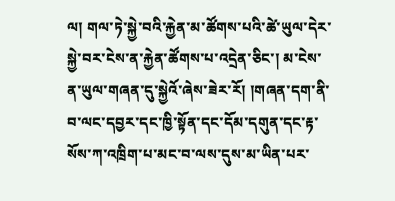ལ། གལ་ཏེ་སྐྱེ་བའི་རྐྱེན་མ་ཚོགས་པའི་ཚེ་ཡུལ་དེར་སྐྱེ་བར་ངེས་ན་རྐྱེན་ཚོགས་པ་འདྲེན་ཅིང་། མ་ངེས་ན་ཡུལ་གཞན་དུ་སྐྱེའོ་ཞེས་ཟེར་རོ། །གཞན་དག་ནི་བ་ལང་དབྱར་དང་ཁྱི་སྟོན་དང་དོམ་དགུན་དང་རྟ་སོས་ཀ་འཁྲིག་པ་མང་བ་ལས་དུས་མ་ཡིན་པར་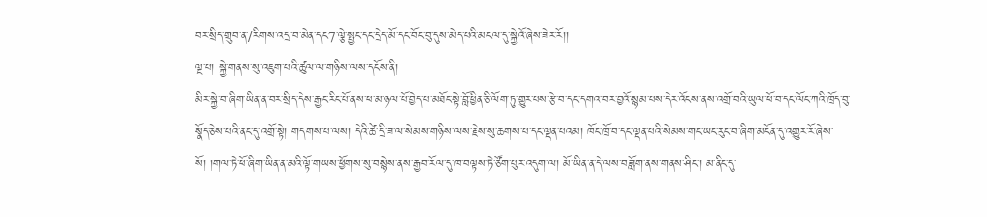བར་སྲིད་གྲུབ་ན་/རིགས་འདྲ་བ་མེན་དང7་ལྕེ་སྤྱང་དང་དྲེད་མོ་དང་བོང་བུ་དུས་མེད་པའི་མངལ་དུ་སྐྱེའོ་ཞེས་ཟེར་རོ།།
ལྔ་པ། སྐྱེ་གནས་སུ་འཇུག་པའི་ཚུལ་ལ་གཉིས་ལས་དངོས་ནི།
མིར་སྐྱེ་བ་ཞིག་ཡིན་ན་བར་སྲིད་དེས་རྒྱང་རིང་པོ་ནས་ཕ་མ་ཉལ་པོ་བྱེད་པ་མཐོང་སྟེ་བློ་ཕྱིན་ཅི་ལོག་ཏུ་གྱུར་པས་རྩེ་བ་དང་དགའ་བར་བྱའོ་སྙམ་པས་དེར་འོངས་ནས་འགྲོ་བའི་ཡུལ་ཕོ་བ་དང་ལོང་ཀའི་ཁྲོད་བུ་སྣོད་ཅེས་པའི་ནང་དུ་འགྲོ་སྟེ། གདགས་པ་ལས། དེའི་ཚེ་དྲི་ཟ་ལ་སེམས་གཉིས་ལས་རྗེས་སུ་ཆགས་པ་དང་ལྡན་པའམ། ཁོང་ཁྲོ་བ་དང་ལྡན་པའི་སེམས་གང་ཡང་རུང་བ་ཞིག་མངོན་དུ་འགྱུར་རོ་ཞེས་སོ། །གལ་ཏེ་ཕོ་ཞིག་ཡིན་ན་མའི་ལྟོ་གཡས་ཕྱོགས་སུ་བསྙེས་ནས་རྒྱབ་རོལ་དུ་ཁ་བལྟས་ཏེ་ཙོག་པུར་འདུག་ལ། མོ་ཡིན་ན་དེ་ལས་བཟློག་ནས་གནས་ཤིང་། མ་ནིང་དུ་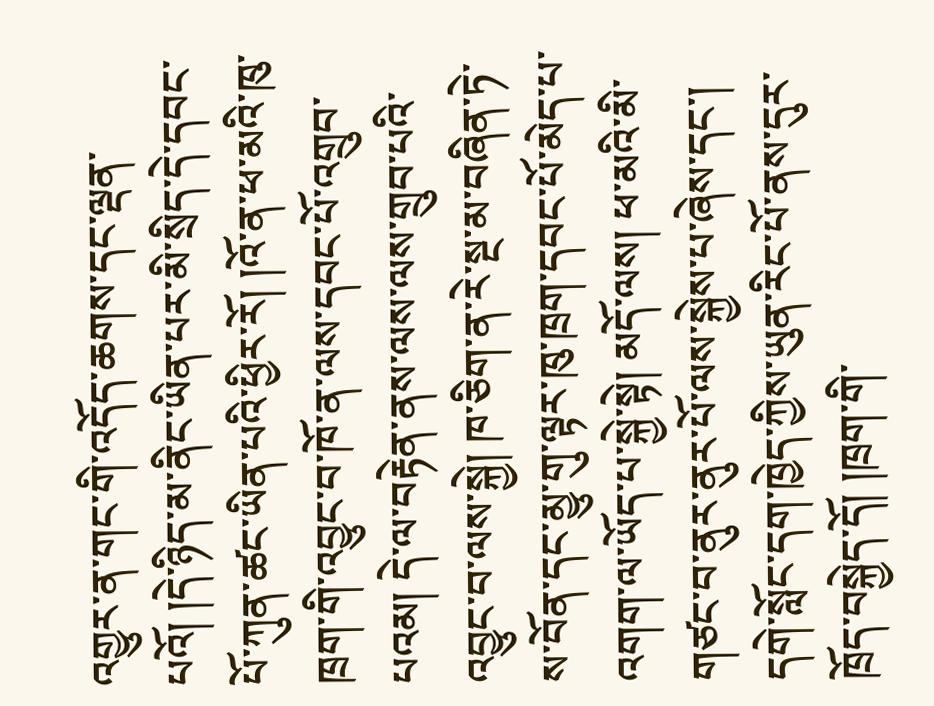འགྱུར་ན་གང་གི་འདོད་ཆགས་དང་ལྡན་པའོ། །དེ་ཉིད་མ་ནིང་ཡིན་པར་མི་སྲིད་དེ་དབང་པོ་ཀུན་ཚང་ཡིན་པའི་ཕྱིར་རོ། །འོ་ན་ཕ་མའི་ཁུ་ཁྲག་གི་འབྱུང་བ་ཁོ་ན་ལས་དབང་པོ་འགྲུབ་པའམ། དེ་ལ་བརྟེན་ནས་ལས་ལས་གྲུབ་པའི་འབྱུང་བ་ལས་སྐྱེ། ཁ་ཅིག་ན་རེ་སྔ་མ་བཞིན་ཏེ་ས་བོན་དང་མྱུ་གུ་ལྟར་ཁུ་ཁྲག་དབང་པོ་མེད་པ་འགག་ལ་ཡོད་པ་སྐྱེ་སྟེ། མདོ་ལས། ཕ་མའི་མི་གཙང་བ་ནུར་ནུར་པོ་ལས་སྐྱེས་པ་ཞེས་དང་། དགེ་སློང་དག་ཁྱེད་ཀྱིས་ཡུན་རིང་པོ་ནས་དུར་ཁྲོད་བསྐྱེད་དོ། །ཁྲག་གི་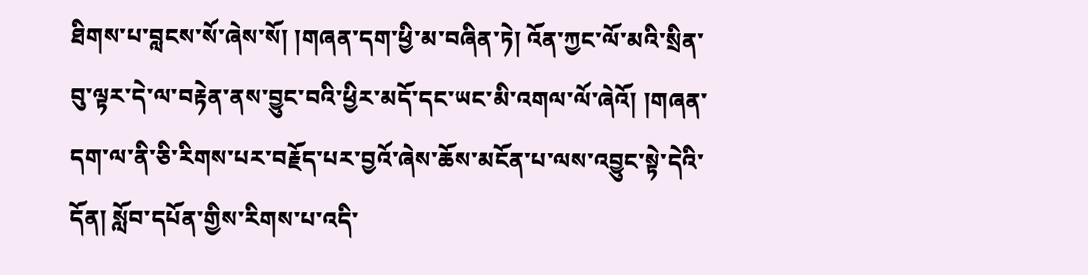ཐིགས་པ་བླངས་སོ་ཞེས་སོ། །གཞན་དག་ཕྱི་མ་བཞིན་ཏེ། འོན་ཀྱང་ལོ་མའི་སྲིན་བུ་ལྟར་དེ་ལ་བརྟེན་ནས་བྱུང་བའི་ཕྱིར་མདོ་དང་ཡང་མི་འགལ་ལོ་ཞེའོ། །གཞན་དག་ལ་ནི་ཅི་རིགས་པར་བརྗོད་པར་བྱའོ་ཞེས་ཆོས་མངོན་པ་ལས་འབྱུང་སྟེ་དེའི་དོན། སློབ་དཔོན་གྱིས་རིགས་པ་འདི་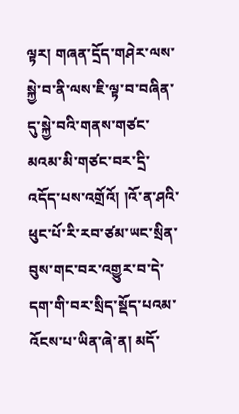ལྟར། གཞན་དྲོད་གཤེར་ལས་སྐྱེ་བ་ནི་ལས་ཇི་ལྟ་བ་བཞིན་དུ་སྐྱེ་བའི་གནས་གཙང་མའམ་མི་གཙང་བར་དྲི་འདོད་པས་འགྲོའོ། །འོ་ན་ཤའི་ཕུང་པོ་རི་རབ་ཙམ་ཡང་སྲིན་བུས་གང་བར་འགྱུར་བ་དེ་དག་གི་བར་སྲིད་སྡོད་པའམ་འོངས་པ་ཡིན་ཞེ་ན། མདོ་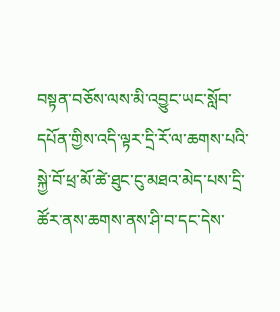བསྟན་བཅོས་ལས་མི་འབྱུང་ཡང་སློབ་དཔོན་གྱིས་འདི་ལྟར་དྲི་རོ་ལ་ཆགས་པའི་སྐྱེ་བོ་ཕྲ་མོ་ཚེ་ཐུང་ངུ་མཐའ་མེད་པས་དྲི་ཚོར་ནས་ཆགས་ནས་ཤི་བ་དང་དེས་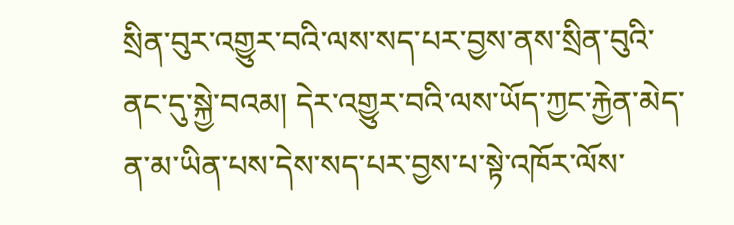སྲིན་བུར་འགྱུར་བའི་ལས་སད་པར་བྱས་ནས་སྲིན་བུའི་ནང་དུ་སྐྱེ་བའམ། དེར་འགྱུར་བའི་ལས་ཡོད་ཀྱང་རྐྱེན་མེད་ན་མ་ཡིན་པས་དེས་སད་པར་བྱས་པ་སྟེ་འཁོར་ལོས་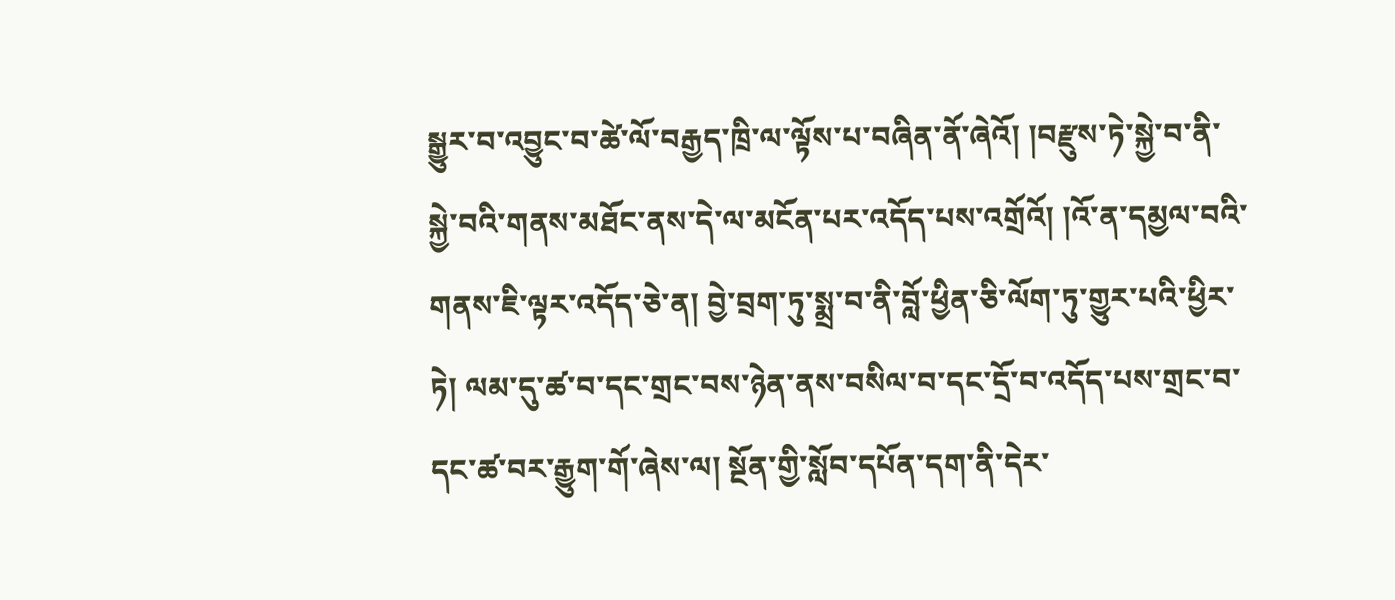སྒྱུར་བ་འབྱུང་བ་ཚེ་ལོ་བརྒྱད་ཁྲི་ལ་ལྟོས་པ་བཞིན་ནོ་ཞེའོ། །བརྫུས་ཏེ་སྐྱེ་བ་ནི་སྐྱེ་བའི་གནས་མཐོང་ནས་དེ་ལ་མངོན་པར་འདོད་པས་འགྲོའོ། །འོ་ན་དམྱལ་བའི་གནས་ཇི་ལྟར་འདོད་ཅེ་ན། བྱེ་བྲག་ཏུ་སྨྲ་བ་ནི་བློ་ཕྱིན་ཅི་ལོག་ཏུ་གྱུར་པའི་ཕྱིར་ཏེ། ལམ་དུ་ཚ་བ་དང་གྲང་བས་ཉེན་ནས་བསིལ་བ་དང་དྲོ་བ་འདོད་པས་གྲང་བ་དང་ཚ་བར་རྒྱུག་གོ་ཞེས་ལ། སྔོན་གྱི་སློབ་དཔོན་དག་ནི་དེར་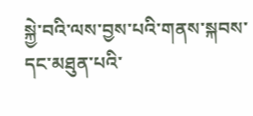སྐྱེ་བའི་ལས་བྱས་པའི་གནས་སྐབས་དང་མཐུན་པའི་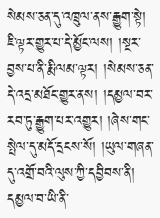སེམས་ཅན་དུ་འཁྲུལ་ནས་རྒྱུག་སྟེ། ཇི་ལྟར་གྱུར་པ་དེ་མྱོང་ལས། །སྔར་བྱས་པ་ནི་རྨི་ལམ་ལྟར། །སེམས་ཅན་དེ་འདྲ་མཐོང་གྱུར་ནས། །དམྱལ་བར་རབ་ཏུ་རྒྱུག་པར་འགྱུར། །ཞེས་གང་སྤེལ་དུ་མདོ་དྲངས་སོ། །ཡུལ་གཞན་དུ་འགྲོ་བའི་ལུས་ཀྱི་དབྱིབས་ནི། དམྱལ་བ་ཡི་ནི་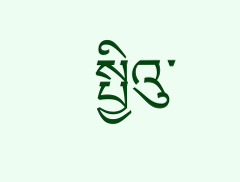སྤྱིའུ་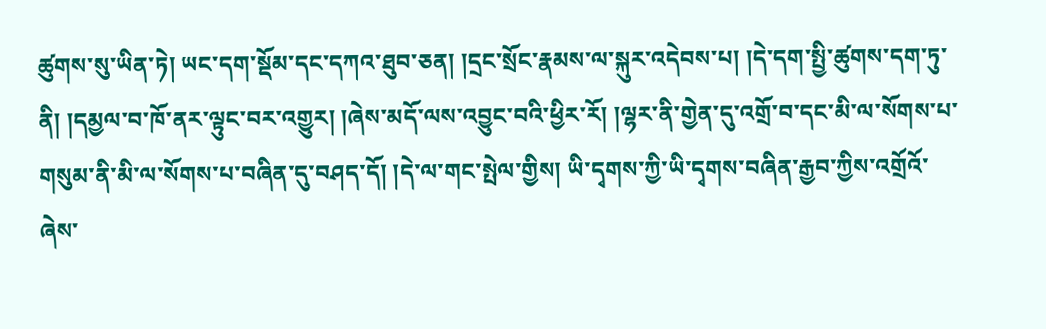ཚུགས་སུ་ཡིན་ཏེ། ཡང་དག་སྡོམ་དང་དཀའ་ཐུབ་ཅན། །དྲང་སྲོང་རྣམས་ལ་སྐུར་འདེབས་པ། །དེ་དག་སྤྱི་ཚུགས་དག་ཏུ་ནི། །དམྱལ་བ་ཁོ་ནར་ལྟུང་བར་འགྱུར། །ཞེས་མདོ་ལས་འབྱུང་བའི་ཕྱིར་རོ། །ལྷར་ནི་གྱེན་དུ་འགྲོ་བ་དང་མི་ལ་སོགས་པ་གསུམ་ནི་མི་ལ་སོགས་པ་བཞིན་དུ་བཤད་དོ། །དེ་ལ་གང་སྤེལ་གྱིས། ཡི་དྭགས་ཀྱི་ཡི་དྭགས་བཞིན་རྒྱབ་ཀྱིས་འགྲོའོ་ཞེས་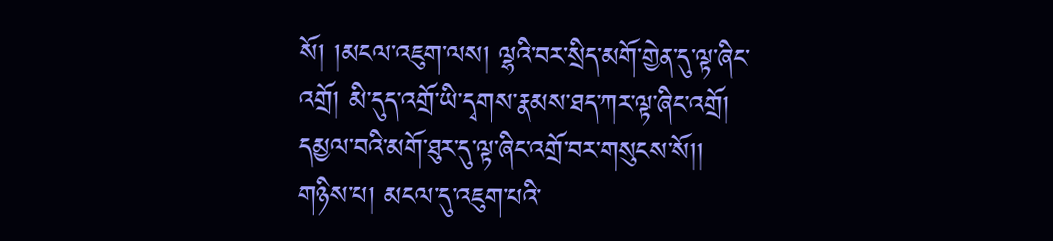སོ། །མངལ་འཇུག་ལས། ལྷའི་བར་སྲིད་མགོ་གྱེན་དུ་ལྟ་ཞིང་འགྲོ། མི་དུད་འགྲོ་ཡི་དྭགས་རྣམས་ཐད་ཀར་ལྟ་ཞིང་འགྲོ། དམྱལ་བའི་མགོ་ཐུར་དུ་ལྟ་ཞིང་འགྲོ་བར་གསུངས་སོ།།
གཉིས་པ། མངལ་དུ་འཇུག་པའི་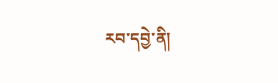རབ་དབྱེ་ནི།